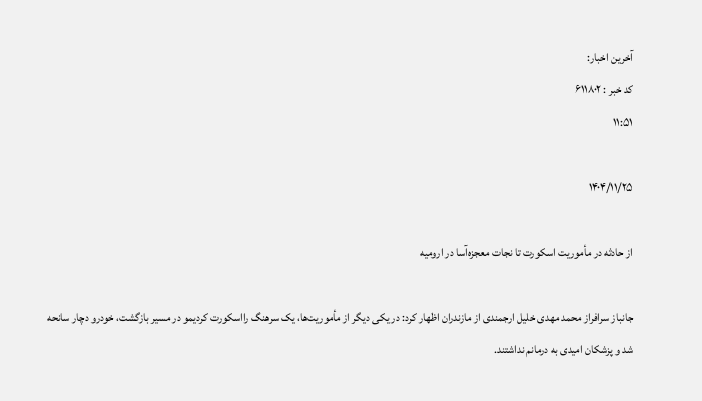آخرین اخبار:
کد خبر : ۶۱۱۸۰۲
۱۱:۵۱

۱۴۰۴/۱۱/۲۵

از حادثه در مأموریت اسکورت تا نجات معجزه‌آسا در ارومیه

جانباز سرافراز محمد مهدی خلیل ارجمندی از مازندران اظهار کرد: در یکی دیگر از مأموریت‌ها، یک سرهنگ رااسکورت کردیمو در مسیر بازگشت، خودرو دچار سانحه شد و پزشکان امیدی به درمانم نداشتند.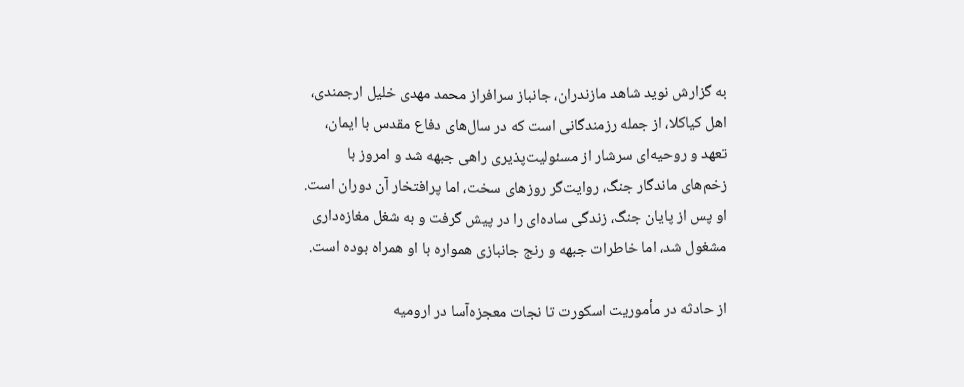به گزارش نوید شاهد مازندران، جانباز سرافراز محمد مهدی خلیل ارجمندی، اهل کیاکلا، از جمله رزمندگانی است که در سال‌های دفاع مقدس با ایمان، تعهد و روحیه‌ای سرشار از مسئولیت‌پذیری راهی جبهه شد و امروز با زخم‌های ماندگار جنگ، روایت‌گر روز‌های سخت، اما پرافتخار آن دوران است. او پس از پایان جنگ، زندگی ساده‌ای را در پیش گرفت و به شغل مغازه‌داری مشغول شد، اما خاطرات جبهه و رنج جانبازی همواره با او همراه بوده است.

از حادثه در مأموریت اسکورت تا نجات معجزه‌آسا در ارومیه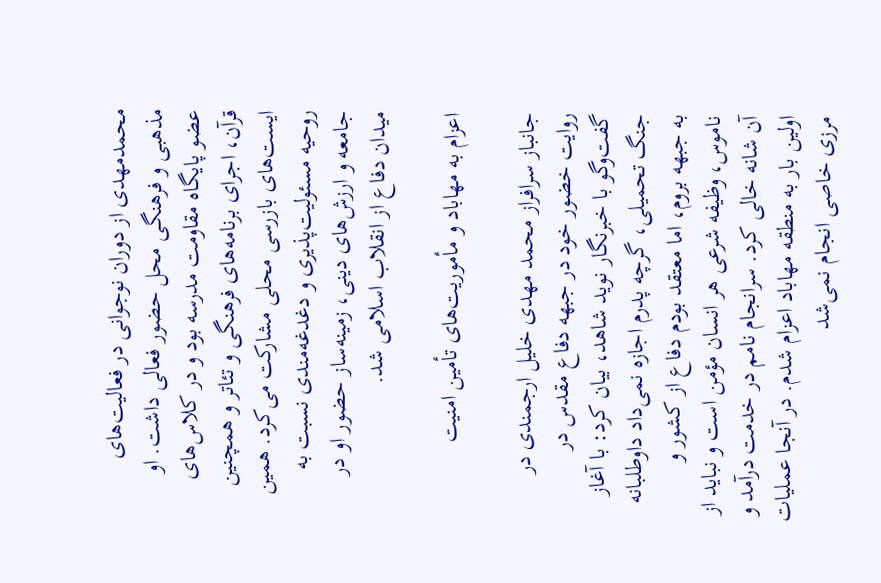محمدمهدی از دوران نوجوانی در فعالیت‌های مذهبی و فرهنگی محل حضور فعالی داشت. او عضو پایگاه مقاومت مدرسه بود و در کلاس‌های قرآن، اجرای برنامه‌های فرهنگی و تئاتر و همچنین ایست‌های بازرسی محلی مشارکت می‌کرد. همین روحیه مسئولیت‌پذیری و دغدغه‌مندی نسبت به جامعه و ارزش‌های دینی، زمینه‌ساز حضور او در میدان دفاع از انقلاب اسلامی شد.

اعزام به مهاباد و مأموریت‌های تأمین امنیت

جانباز سرافراز محمد مهدی خلیل ارجمندی در روایت خضور خود در جبهه دفاع مقدس در گفت‌و‌گو با خبرنگار نوید شاهد، بیان کرد: با آغاز جنگ تحمیلی، گرچه پدرم اجازه نمی‌داد داوطلبانه به جبهه بروم، اما معتقد بودم دفاع از کشور و ناموس، وظیفه شرعی هر انسان مؤمن است و نباید از آن شانه خالی کرد. سرانجام نامم در خدمت درآمد و اولین بار به منطقه مهاباد اعزام شدم. در آنجا عملیات مرزی خاصی انجام نمی‌شد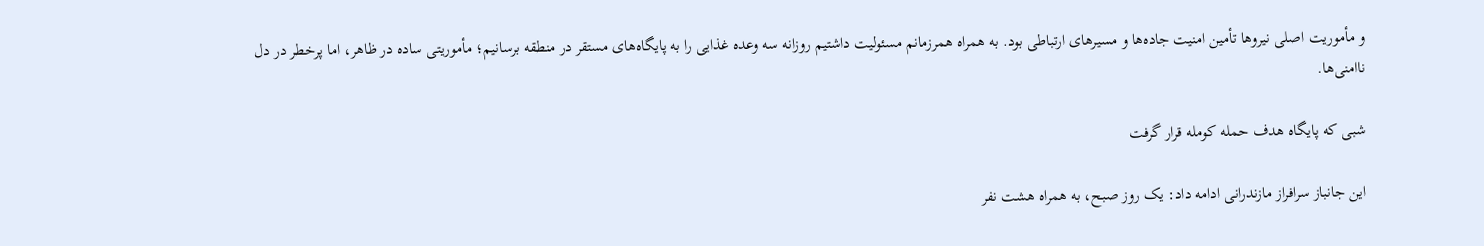و مأموریت اصلی نیرو‌ها تأمین امنیت جاده‌ها و مسیر‌های ارتباطی بود. به همراه همرزمانم مسئولیت داشتیم روزانه سه وعده غذایی را به پایگاه‌های مستقر در منطقه برسانیم؛ مأموریتی ساده در ظاهر، اما پرخطر در دل ناامنی‌ها.

شبی که پایگاه هدف حمله کومله قرار گرفت

این جانباز سرافراز مازندرانی ادامه داد: یک روز صبح، به همراه هشت نفر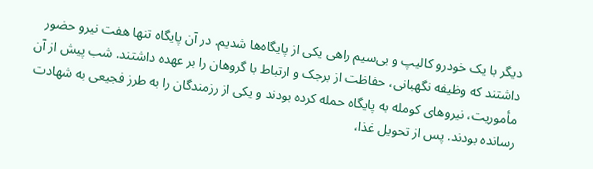دیگر با یک خودرو کالیپ و بی‌سیم راهی یکی از پایگاه‌ها شدیم. در آن پایگاه تنها هفت نیرو حضور داشتند که وظیفه نگهبانی، حفاظت از برجک و ارتباط با گروهان را بر عهده داشتند. شب پیش از آن مأموریت، نیرو‌های کومله به پایگاه حمله کرده بودند و یکی از رزمندگان را به طرز فجیعی به شهادت رسانده بودند. پس از تحویل غذا،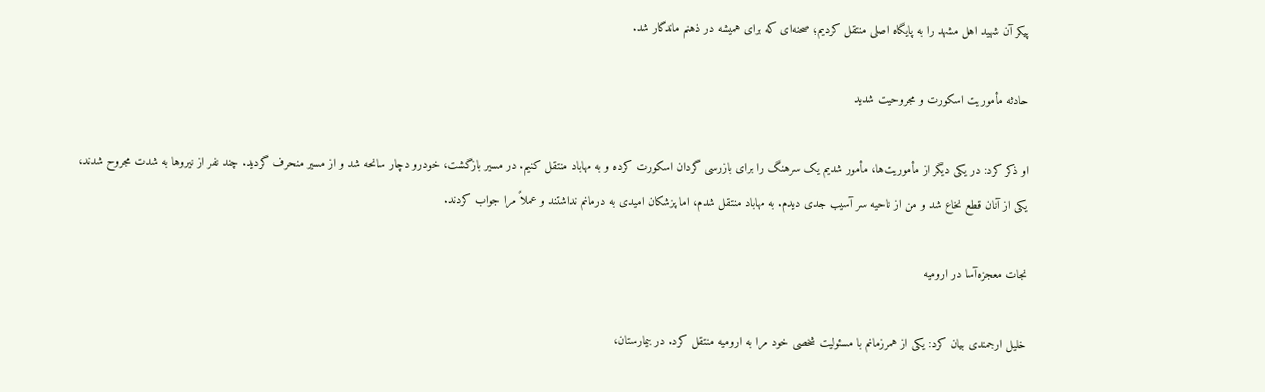پیکر آن شهید اهل مشهد را به پایگاه اصلی منتقل کردیم؛ صحنه‌ای که برای همیشه در ذهنم ماندگار شد.

حادثه مأموریت اسکورت و مجروحیت شدید

او ذکر کرد: در یکی دیگر از مأموریت‌ها، مأمور شدیم یک سرهنگ را برای بازرسی گردان اسکورت کرده و به مهاباد منتقل کنیم. در مسیر بازگشت، خودرو دچار سانحه شد و از مسیر منحرف گردید. چند نفر از نیرو‌ها به شدت مجروح شدند، یکی از آنان قطع نخاع شد و من از ناحیه سر آسیب جدی دیدم. به مهاباد منتقل شدم، اما پزشکان امیدی به درمانم نداشتند و عملاً مرا جواب کردند.

نجات معجزه‌آسا در ارومیه

خلیل ارجمندی بیان کرد: یکی از همرزمانم با مسئولیت شخصی خود مرا به ارومیه منتقل کرد. در بیمارستان،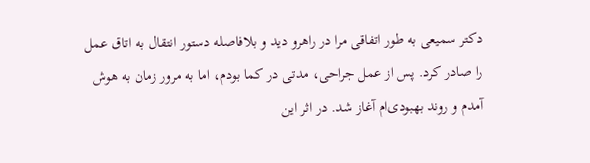دکتر سمیعی به طور اتفاقی مرا در راهرو دید و بلافاصله دستور انتقال به اتاق عمل را صادر کرد. پس از عمل جراحی، مدتی در کما بودم، اما به مرور زمان به هوش آمدم و روند بهبودی‌ام آغاز شد. در اثر این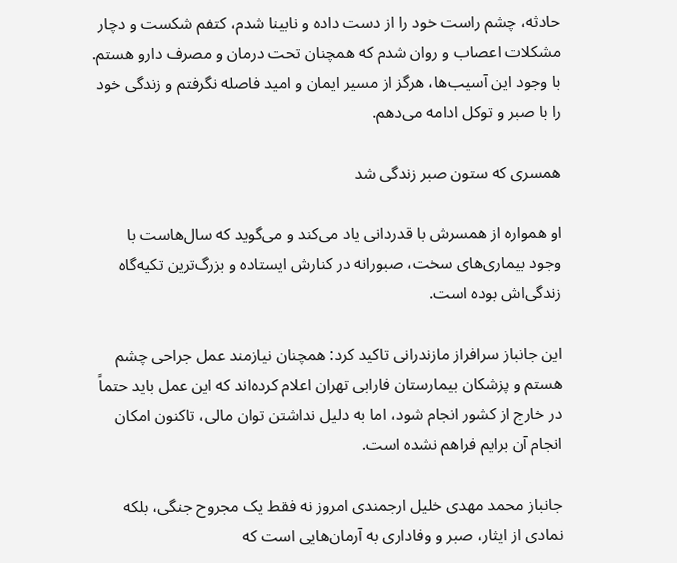حادثه، چشم راست خود را از دست داده و نابینا شدم، کتفم شکست و دچار مشکلات اعصاب و روان شدم که همچنان تحت درمان و مصرف دارو هستم. با وجود این آسیب‌ها، هرگز از مسیر ایمان و امید فاصله نگرفتم و زندگی خود را با صبر و توکل ادامه می‌دهم.

همسری که ستون صبر زندگی شد

او همواره از همسرش با قدردانی یاد می‌کند و می‌گوید که سال‌هاست با وجود بیماری‌های سخت، صبورانه در کنارش ایستاده و بزرگ‌ترین تکیه‌گاه زندگی‌اش بوده است.

این جانباز سرافراز مازندرانی تاکید کرد: همچنان نیازمند عمل جراحی چشم هستم و پزشکان بیمارستان فارابی تهران اعلام کرده‌اند که این عمل باید حتماً در خارج از کشور انجام شود، اما به دلیل نداشتن توان مالی، تاکنون امکان انجام آن برایم فراهم نشده است.

جانباز محمد مهدی خلیل ارجمندی امروز نه فقط یک مجروح جنگی، بلکه نمادی از ایثار، صبر و وفاداری به آرمان‌هایی است که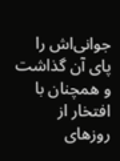جوانی‌اش را پای آن گذاشت و همچنان با افتخار از روز‌های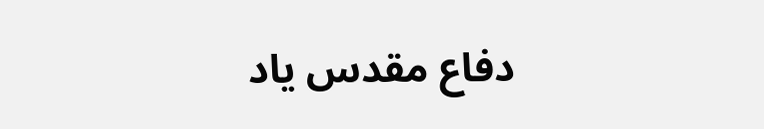دفاع مقدس یاد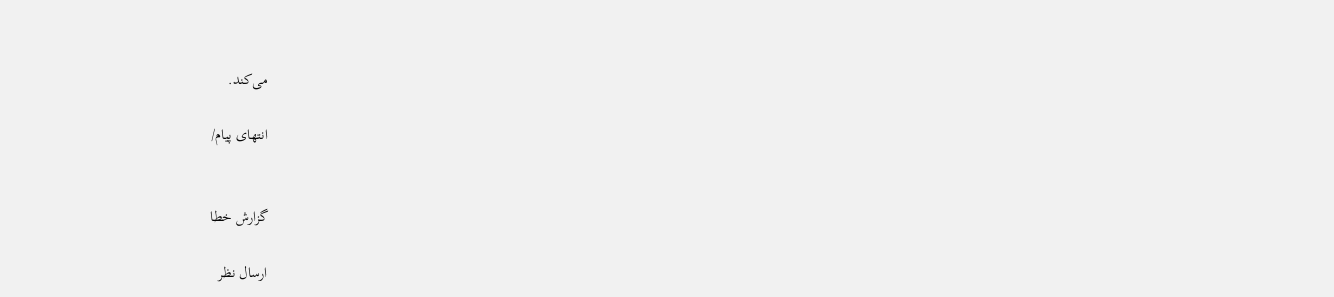می‌کند.

انتهای پیام/


گزارش خطا

ارسال نظر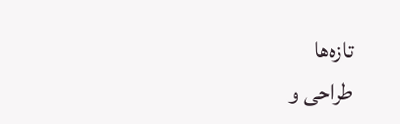تازه‌ها
طراحی و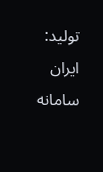تولید: ایران سامانه